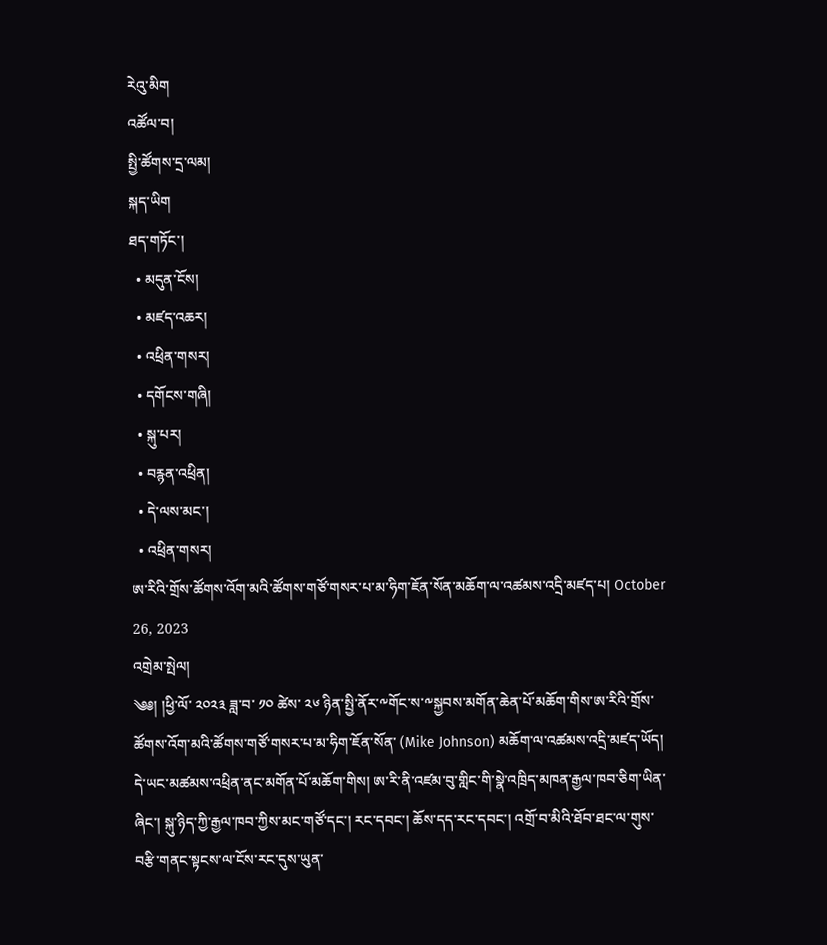རེའུ་མིག
འཚོལ་བ།
སྤྱི་ཚོགས་དྲ་ལམ།
སྐད་ཡིག
ཐད་གཏོང་།
  • མདུན་ངོས།
  • མཛད་འཆར།
  • འཕྲིན་གསར།
  • དགོངས་གཞི།
  • སྐུ་པར།
  • བརྙན་འཕྲིན།
  • དེ་ལས་མང་།
  • འཕྲིན་གསར།
ཨ་རིའི་གྲོས་ཚོགས་འོག་མའི་ཚོགས་གཙོ་གསར་པ་མ་ཧིག་ཇོན་སོན་མཆོག་ལ་འཚམས་འདྲི་མཛད་པ། October 26, 2023
འགྲེམ་སྤེལ།
༄༅། །ཕྱི་ལོ་ ༢༠༢༣ ཟླ་བ་ ༡༠ ཚེས་ ༢༦ ཉིན་སྤྱི་ནོར་༸གོང་ས་༸སྐྱབས་མགོན་ཆེན་པོ་མཆོག་གིས་ཨ་རིའི་གྲོས་ཚོགས་འོག་མའི་ཚོགས་གཙོ་གསར་པ་མ་ཧིག་ཇོན་སོན་ (Mike Johnson) མཆོག་ལ་འཚམས་འདྲི་མཛད་ཡོད།
དེ་ཡང་མཚམས་འཕྲིན་ནང་མགོན་པོ་མཆོག་གིས། ཨ་རི་ནི་འཛམ་བུ་གླིང་གི་སྣེ་འཁྲིད་མཁན་རྒྱལ་ཁབ་ཅིག་ཡིན་ཞིང་། སྐུ་ཉིད་ཀྱི་རྒྱལ་ཁབ་ཀྱིས་མང་གཙོ་དང་། རང་དབང་། ཆོས་དད་རང་དབང་། འགྲོ་བ་མིའི་ཐོབ་ཐང་ལ་གུས་བརྩི་གནང་སྟངས་ལ་ངོས་རང་དུས་ཡུན་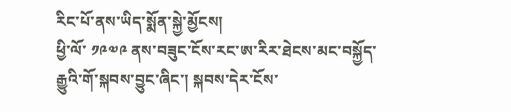རིང་པོ་ནས་ཡིད་སྨོན་སྐྱེ་མྱོངས།
ཕྱི་ལོ་ ༡༩༧༩ ནས་བཟུང་ངོས་རང་ཨ་རིར་ཐེངས་མང་བསྐྱོད་རྒྱུའི་གོ་སྐབས་བྱུང་ཞིང་། སྐབས་དེར་ངོས་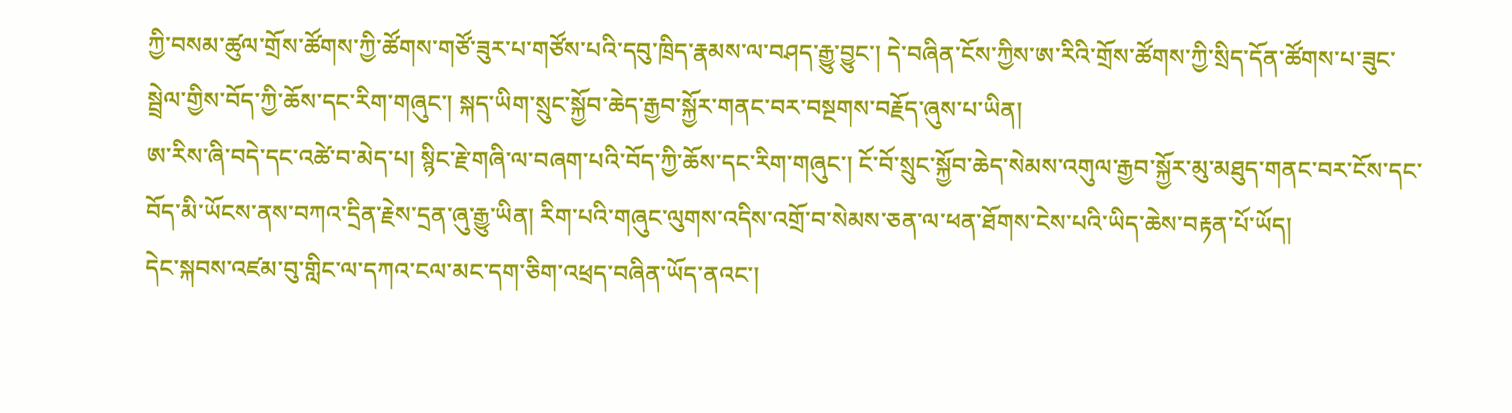ཀྱི་བསམ་ཚུལ་གྲོས་ཚོགས་ཀྱི་ཚོགས་གཙོ་ཟུར་པ་གཙོས་པའི་དབུ་ཁྲིད་རྣམས་ལ་བཤད་རྒྱུ་བྱུང་། དེ་བཞིན་ངོས་ཀྱིས་ཨ་རིའི་གྲོས་ཚོགས་ཀྱི་སྲིད་དོན་ཚོགས་པ་ཟུང་སྦྲེལ་གྱིས་བོད་ཀྱི་ཆོས་དང་རིག་གཞུང་། སྐད་ཡིག་སྲུང་སྐྱོབ་ཆེད་རྒྱབ་སྐྱོར་གནང་བར་བསྔགས་བརྗོད་ཞུས་པ་ཡིན།
ཨ་རིས་ཞི་བདེ་དང་འཚེ་བ་མེད་པ། སྙིང་རྗེ་གཞི་ལ་བཞག་པའི་བོད་ཀྱི་ཆོས་དང་རིག་གཞུང་། ངོ་བོ་སྲུང་སྐྱོབ་ཆེད་སེམས་འགུལ་རྒྱབ་སྐྱོར་མུ་མཐུད་གནང་བར་ངོས་དང་བོད་མི་ཡོངས་ནས་བཀའ་དྲིན་རྗེས་དྲན་ཞུ་རྒྱུ་ཡིན། རིག་པའི་གཞུང་ལུགས་འདིས་འགྲོ་བ་སེམས་ཅན་ལ་ཕན་ཐོགས་ངེས་པའི་ཡིད་ཆེས་བརྟན་པོ་ཡོད།
དེང་སྐབས་འཛམ་བུ་གླིང་ལ་དཀའ་ངལ་མང་དག་ཅིག་འཕྲད་བཞིན་ཡོད་ནའང་།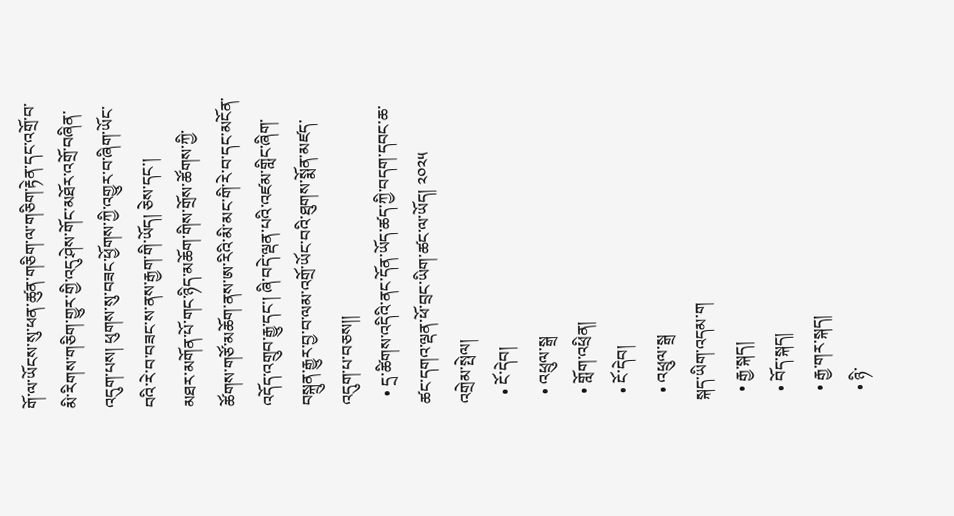གོ་ལ་ཡོངས་སུ་ཕན་ཚུན་གཅིག་ལ་གཅིག་རྟེན་དང་འགྲོ་བ་མི་རིགས་གཅིག་གྱུར་གྱི་འདུ་ཤེས་གོང་མཐོར་འགྲོ་བཞིན་འདུག་པས། ཕུགས་སུ་བཟང་ཕྱོགས་ཀྱི་འགྱུར་བ་ཞིག་ཡོང་བའི་རེ་བ་བཟང་ས་ནས་རྒྱག་གི་ཡོད། ཅེས་དང་།
མཐར་མགོན་པོ་གང་ཉིད་མཆོག་གིས་གྲོས་ཚོགས་ཀྱི་ཚོགས་གཙོ་མཆོག་ནས་ཨ་རིའི་མི་མང་གི་རེ་བ་དང་མངོན་འདོད་འགྲུབ་རྒྱུ་དང་། ཞི་བདེ་ལྡན་པའི་འཛམ་གླིང་ཞིག་བསྐྲུན་རྒྱུར་བྱ་བ་ལམ་འགྲོ་ཡོང་བའི་ཐུགས་སྨོན་མཛད་འདུག་པ་བཅས།།
  • དྲ་ཚིགས་འདིའི་ནང་དོན་ཡོད་ཚད་ཀྱི་བདག་དབང་ཆ་ཚང་དགའ་ལྡན་ཕོ་བྲང་ཡིག་ཚང་ལ་ཡོད། ༢༠༢༥
འགྲེམ་སྤེལ།
  • ངོ་དེབ།
  • འཕྲུལ་སྒྲ
  • གློག་འཕྲིན།
  • ངོ་དེབ།
  • འཕྲུལ་སྒྲ
སྐད་ཡིག་འདམ་ག
  • རྒྱ་སྐད།
  • བོད་སྐད།
  • རྒྱ་གར་སྐད།
  • ཉི་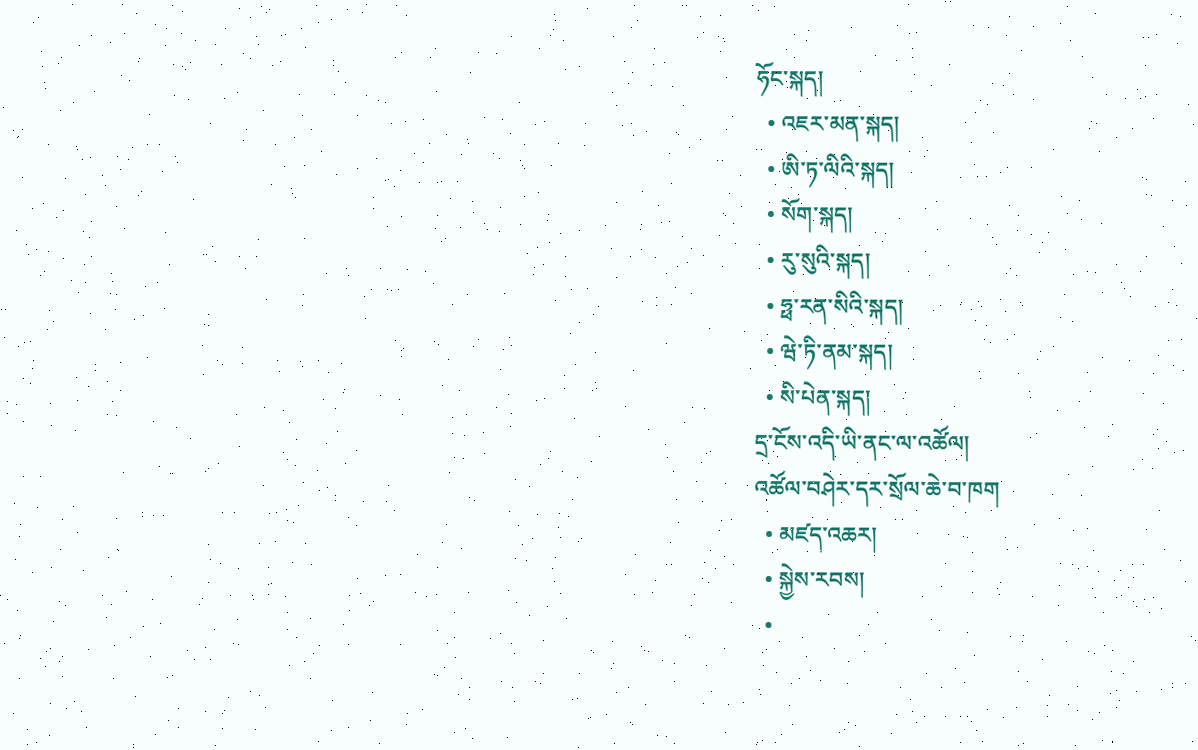ཧོང་སྐད།
  • འཇར་མན་སྐད།
  • ཨི་ཏ་ལིའི་སྐད།
  • སོག་སྐད།
  • རུ་སུའི་སྐད།
  • ཧྥ་རན་སིའི་སྐད།
  • ཝེ་ཏི་ནམ་སྐད།
  • སི་པེན་སྐད།
དྲ་ངོས་འདི་ཡི་ནང་ལ་འཚོལ།
འཚོལ་བཤེར་དར་སྲོལ་ཆེ་བ་ཁག
  • མཛད་འཆར།
  • སྐྱེས་རབས།
  •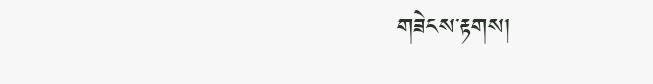གཟེངས་རྟགས།